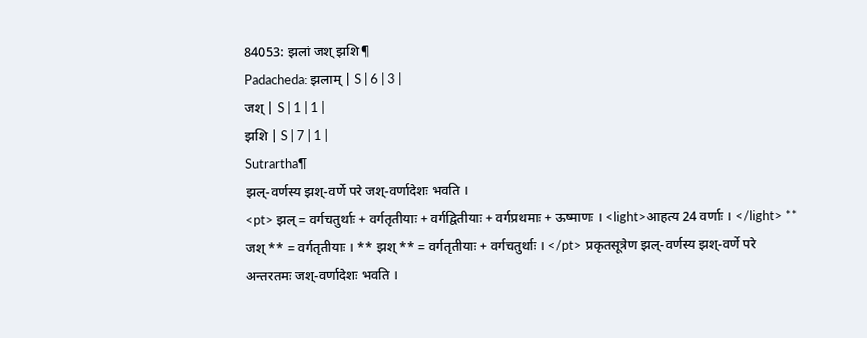84053: झलां जश् झशि¶
Padacheda: झलाम् | S | 6 | 3 |
जश् | S | 1 | 1 |
झशि | S | 7 | 1 |
Sutrartha¶
झल्-वर्णस्य झश्-वर्णे परे जश्-वर्णादेशः भवति ।
<pt> झल् = वर्गचतुर्थाः + वर्गतृतीयाः + वर्गद्वितीयाः + वर्गप्रथमाः + ऊष्माणः । <light>आहत्य 24 वर्णाः । </light> ** जश् ** = वर्गतृतीयाः । ** झश् ** = वर्गतृतीयाः + वर्गचतुर्थाः । </pt> प्रकृतसूत्रेण झल्-वर्णस्य झश्-वर्णे परे अन्तरतमः जश्-वर्णादेशः भवति ।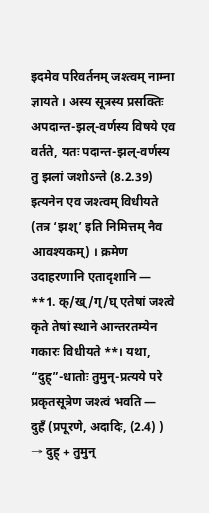इदमेव परिवर्तनम् जश्त्वम् नाम्ना ज्ञायते । अस्य सूत्रस्य प्रसक्तिः अपदान्त-झल्-वर्णस्य विषये एव वर्तते, यतः पदान्त-झल्-वर्णस्य तु झलां जशोऽन्ते (8.2.39) इत्यनेन एव जश्त्वम् विधीयते (तत्र ‘झश्’ इति निमित्तम् नैव आवश्यकम्) । क्रमेण उदाहरणानि एतादृशानि —
**1. क्/ख्/ग्/घ् एतेषां जश्त्वे कृते तेषां स्थाने आन्तरतम्येन गकारः विधीयते **। यथा, “दुह्”-धातोः तुमुन्-प्रत्यये परे प्रकृतसूत्रेण जश्त्वं भवति —
दुहँ (प्रपूरणे, अदादिः, (2.4) )
→ दुह् + तुमुन्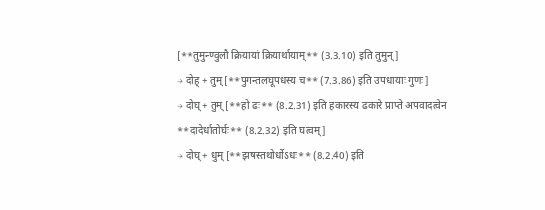[**तुमुन्ण्वुलौ क्रियायां क्रियार्थायाम्** (3.3.10) इति तुमुन्]
→ दोह् + तुम् [**पुगन्तलघूपधस्य च** (7.3.86) इति उपधायाः गुणः]
→ दोघ् + तुम् [**हो ढः** (8.2.31) इति हकारस्य ढकारे प्राप्ते अपवादत्वेन **दादेर्धातोर्घः** (8.2.32) इति घत्वम्]
→ दोघ् + धुम् [**झषस्तथोर्धोऽधः** (8.2.40) इति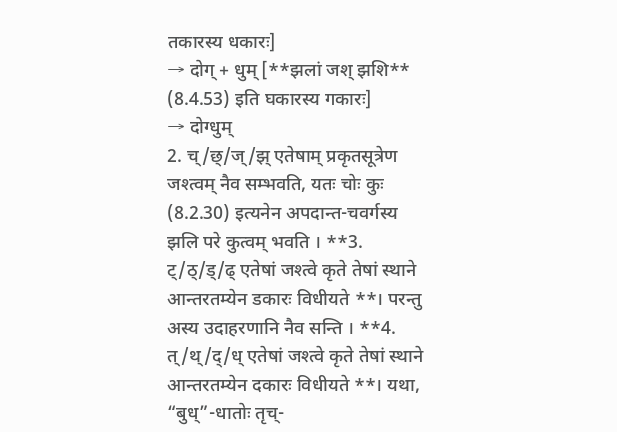तकारस्य धकारः]
→ दोग् + धुम् [**झलां जश् झशि** (8.4.53) इति घकारस्य गकारः]
→ दोग्धुम्
2. च्/छ्/ज्/झ् एतेषाम् प्रकृतसूत्रेण जश्त्वम् नैव सम्भवति, यतः चोः कुः (8.2.30) इत्यनेन अपदान्त-चवर्गस्य झलि परे कुत्वम् भवति । **3. ट्/ठ्/ड्/ढ् एतेषां जश्त्वे कृते तेषां स्थाने आन्तरतम्येन डकारः विधीयते **। परन्तु अस्य उदाहरणानि नैव सन्ति । **4. त्/थ्/द्/ध् एतेषां जश्त्वे कृते तेषां स्थाने आन्तरतम्येन दकारः विधीयते **। यथा, “बुध्”-धातोः तृच्-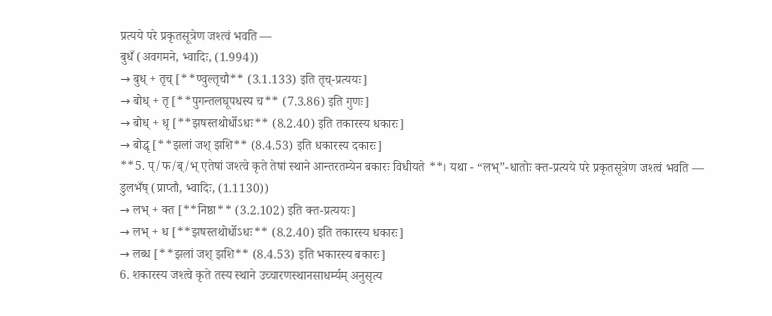प्रत्यये परे प्रकृतसूत्रेण जश्त्वं भवति —
बुधँ (अवगमने, भ्वादिः, (1.994))
→ बुध् + तृच् [**ण्वुल्तृचौ** (3.1.133) इति तृच्-प्रत्ययः]
→ बोध् + तृ [**पुगन्तलघूपधस्य च** (7.3.86) इति गुणः]
→ बोध् + धृ [**झषस्तथोर्धोऽधः** (8.2.40) इति तकारस्य धकारः]
→ बोद्धृ [**झलां जश् झशि** (8.4.53) इति धकारस्य दकारः]
**5. प्/फ/ब्/भ् एतेषां जश्त्वे कृते तेषां स्थाने आन्तरतम्येन बकारः विधीयते **। यथा - “लभ्”-धातोः क्त-प्रत्यये परे प्रकृतसूत्रेण जश्त्वं भवति —
डुलभँष् (प्राप्तौ, भ्वादिः, (1.1130))
→ लभ् + क्त [**निष्ठा** (3.2.102) इति क्त-प्रत्ययः]
→ लभ् + ध [**झषस्तथोर्धोऽधः** (8.2.40) इति तकारस्य धकारः]
→ लब्ध [**झलां जश् झशि** (8.4.53) इति भकारस्य बकारः]
6. शकारस्य जश्त्वे कृते तस्य स्थाने उच्चारणस्थानसाधर्म्यम् अनुसृत्य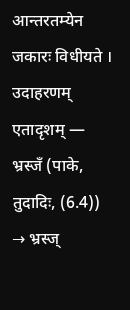आन्तरतम्येन जकारः विधीयते । उदाहरणम् एतादृशम् —
भ्रस्जँ (पाके, तुदादिः, (6.4))
→ भ्रस्ज्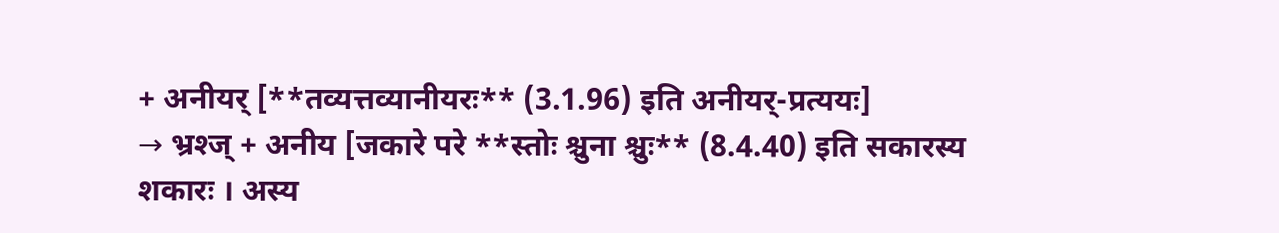+ अनीयर् [**तव्यत्तव्यानीयरः** (3.1.96) इति अनीयर्-प्रत्ययः]
→ भ्रश्ज् + अनीय [जकारे परे **स्तोः श्चुना श्चुः** (8.4.40) इति सकारस्य शकारः । अस्य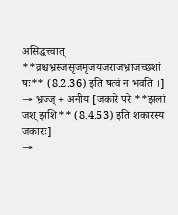असिद्धत्त्वात् **व्रश्चभ्रस्जसृजमृजयजराजभ्राजच्छशां षः** (8.2.36) इति षत्वं न भवति ।]
→ भ्रज्ज् + अनीय [जकारे परे **झलां जश् झशि** (8.4.53) इति शकारस्य जकारः]
→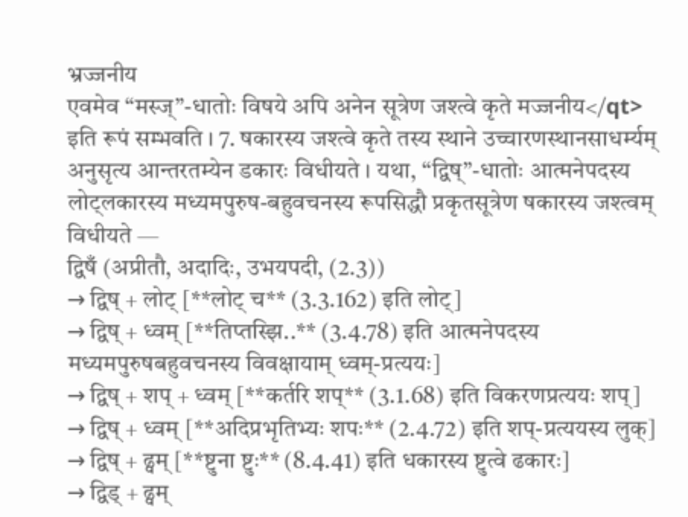भ्रज्जनीय
एवमेव “मस्ज्”-धातोः विषये अपि अनेन सूत्रेण जश्त्वे कृते मज्जनीय</qt> इति रूपं सम्भवति । 7. षकारस्य जश्त्वे कृते तस्य स्थाने उच्चारणस्थानसाधर्म्यम् अनुसृत्य आन्तरतम्येन डकारः विधीयते । यथा, “द्विष्”-धातोः आत्मनेपदस्य लोट्लकारस्य मध्यमपुरुष-बहुवचनस्य रूपसिद्धौ प्रकृतसूत्रेण षकारस्य जश्त्वम् विधीयते —
द्विषँ (अप्रीतौ, अदादिः, उभयपदी, (2.3))
→ द्विष् + लोट् [**लोट् च** (3.3.162) इति लोट्]
→ द्विष् + ध्वम् [**तिप्तस्झि..** (3.4.78) इति आत्मनेपदस्य मध्यमपुरुषबहुवचनस्य विवक्षायाम् ध्वम्-प्रत्ययः]
→ द्विष् + शप् + ध्वम् [**कर्तरि शप्** (3.1.68) इति विकरणप्रत्ययः शप्]
→ द्विष् + ध्वम् [**अदिप्रभृतिभ्यः शपः** (2.4.72) इति शप्-प्रत्ययस्य लुक्]
→ द्विष् + ढ्वम् [**ष्टुना ष्टुः** (8.4.41) इति धकारस्य ष्टुत्वे ढकारः]
→ द्विड् + ढ्वम्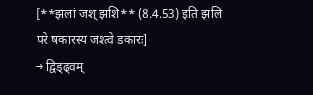[**झलां जश् झशि** (8.4.53) इति झलि परे षकारस्य जश्त्वे डकारः]
→ द्विड्ढ्वम्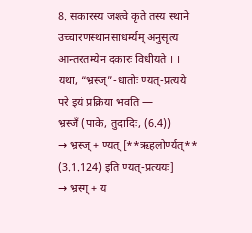8. सकारस्य जश्त्वे कृते तस्य स्थाने उच्चारणस्थानसाधर्म्यम् अनुसृत्य आन्तरतम्येन दकारः विधीयते । । यथा, “भ्रस्ज्”-धातोः ण्यत्-प्रत्यये परे इयं प्रक्रिया भवति —
भ्रस्जँ (पाके, तुदादिः, (6.4))
→ भ्रस्ज् + ण्यत् [**ऋहलोर्ण्यत्** (3.1.124) इति ण्यत्-प्रत्ययः]
→ भ्रस्ग् + य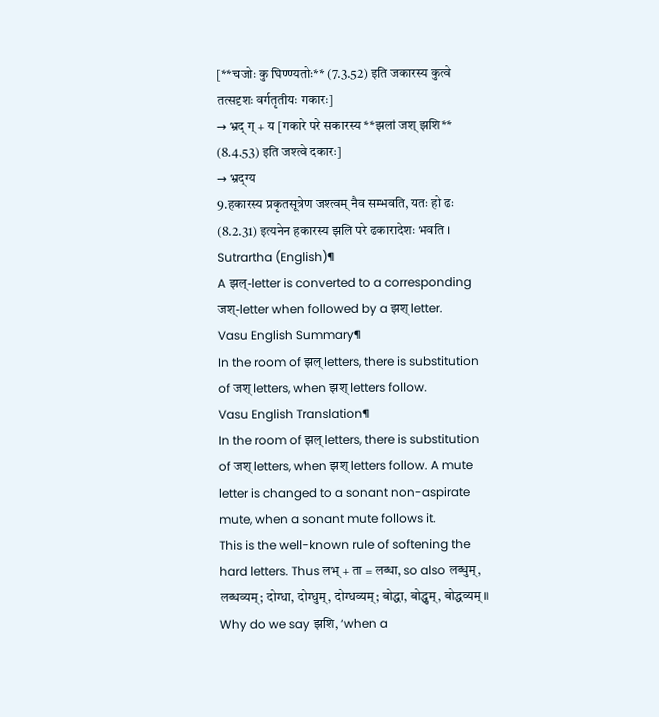[**चजोः कु घिण्ण्यतोः** (7.3.52) इति जकारस्य कुत्वे तत्सदृशः वर्गतृतीयः गकारः]
→ भ्रद् ग् + य [गकारे परे सकारस्य **झलां जश् झशि** (8.4.53) इति जश्त्वे दकारः]
→ भ्रद्ग्य
9.हकारस्य प्रकृतसूत्रेण जश्त्वम् नैव सम्भवति, यतः हो ढः (8.2.31) इत्यनेन हकारस्य झलि परे ढकारादेशः भवति ।
Sutrartha (English)¶
A झल्-letter is converted to a corresponding जश्-letter when followed by a झश् letter.
Vasu English Summary¶
In the room of झल् letters, there is substitution of जश् letters, when झश् letters follow.
Vasu English Translation¶
In the room of झल् letters, there is substitution of जश् letters, when झश् letters follow. A mute letter is changed to a sonant non-aspirate mute, when a sonant mute follows it.
This is the well-known rule of softening the hard letters. Thus लभ् + ता = लब्धा, so also लब्धुम्, लब्धव्यम्; दोग्धा, दोग्धुम्, दोग्धव्यम्; बोद्धा, बोद्धुम्, बोद्धव्यम् ॥
Why do we say झशि, ‘when a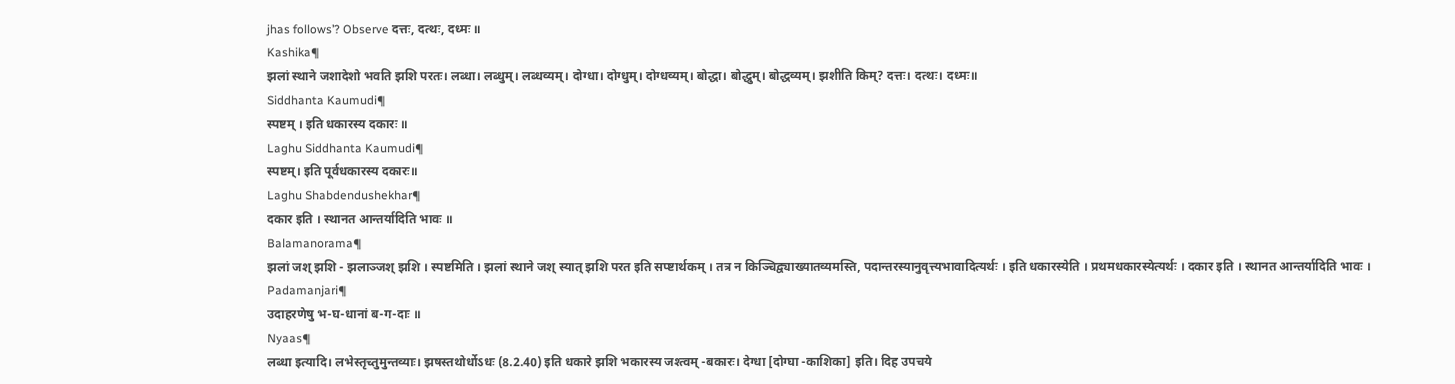jhas follows’? Observe दत्तः, दत्थः, दध्मः ॥
Kashika¶
झलां स्थाने जशादेशो भवति झशि परतः। लब्धा। लब्धुम्। लब्धव्यम्। दोग्धा। दोग्धुम्। दोग्धव्यम्। बोद्धा। बोद्धुम्। बोद्धव्यम्। झशीति किम्? दत्तः। दत्थः। दध्मः॥
Siddhanta Kaumudi¶
स्पष्टम् । इति धकारस्य दकारः ॥
Laghu Siddhanta Kaumudi¶
स्पष्टम्। इति पूर्वधकारस्य दकारः॥
Laghu Shabdendushekhar¶
दकार इति । स्थानत आन्तर्यादिति भावः ॥
Balamanorama¶
झलां जश् झशि - झलाञ्जश् झशि । स्पष्टमिति । झलां स्थाने जश् स्यात् झशि परत इति सप्ष्टार्थकम् । तत्र न किञ्चिद्व्याख्यातव्यमस्ति, पदान्तरस्यानुवृत्त्यभावादित्यर्थः । इति धकारस्येति । प्रथमधकारस्येत्यर्थः । दकार इति । स्थानत आन्तर्यादिति भावः ।
Padamanjari¶
उदाहरणेषु भ-घ-धानां ब-ग-दाः ॥
Nyaas¶
लब्धा इत्यादि। लभेस्तृच्तुमुन्तव्याः। झषस्तथोर्धोऽधः (8.2.40) इति धकारे झशि भकारस्य जश्त्वम् -बकारः। देग्धा [दोग्घा -काशिका] इति। दिह उपचये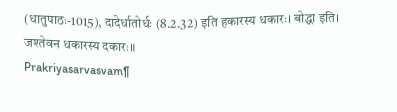(धातुपाठः-1015), दादेर्धातोर्धः (8.2.32) इति हकारस्य धकारः। बोद्धा इति। जश्तेवन धकारस्य दकारः॥
Prakriyasarvasvam¶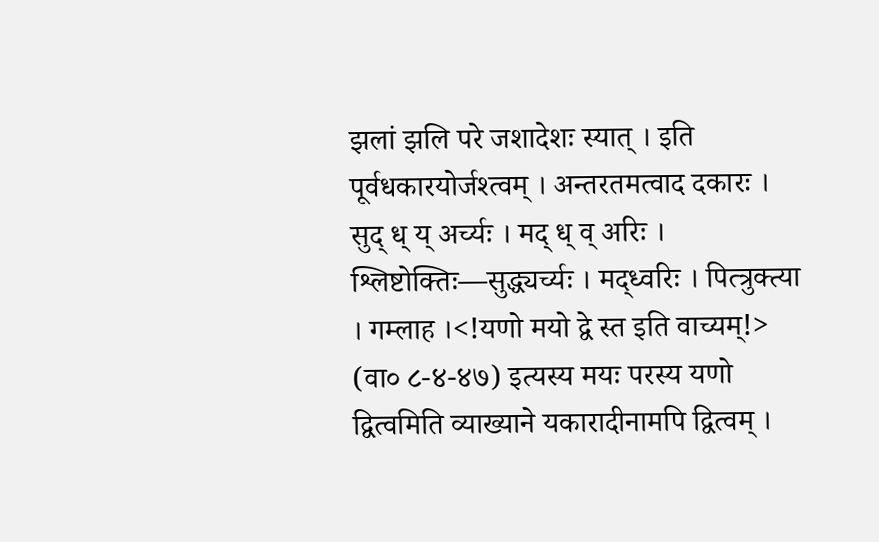झलां झलि परे जशादेशः स्यात् । इति पूर्वधकारयोर्जश्त्वम् । अन्तरतमत्वाद दकारः । सुद् ध् य् अर्च्यः । मद् ध् व् अरिः । श्लिष्टोक्तिः—सुद्ध्यर्च्यः । मद्ध्वरिः । पित्त्रुक्त्या । गम्लाह ।<!यणो मयो द्वे स्त इति वाच्यम्!> (वा० ८-४-४७) इत्यस्य मयः परस्य यणो द्वित्वमिति व्याख्याने यकारादीनामपि द्वित्वम् ।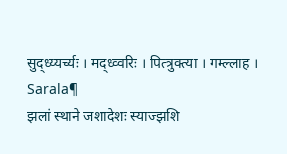सुद्ध्य्यर्च्यः । मद्ध्व्वरिः । पित्त्रुक्त्या । गम्ल्लाह ।
Sarala¶
झलां स्थाने जशादेशः स्याज्झशि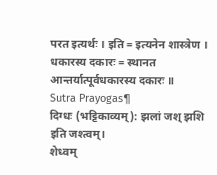परत इत्यर्थः । इति = इत्यनेन शास्त्रेण । धकारस्य दकारः = स्थानत आन्तर्यात्पूर्वधकारस्य दकारः ॥
Sutra Prayogas¶
दिग्धः (भट्टिकाव्यम्): झलां जश् झशि इति जश्त्वम्।
शेध्वम्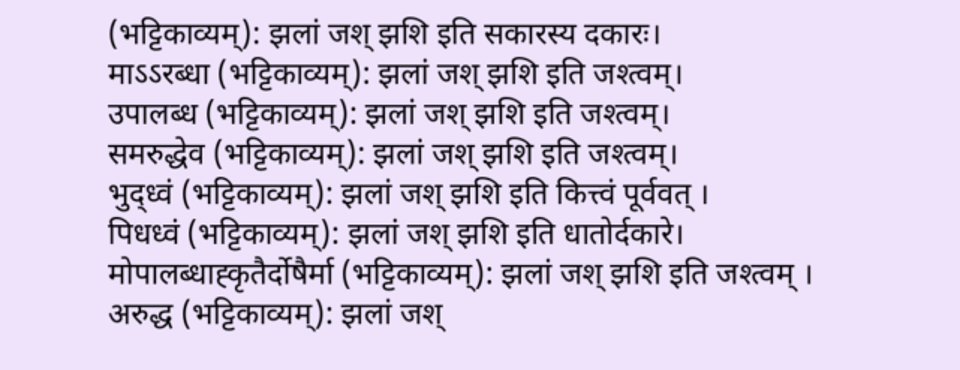(भट्टिकाव्यम्): झलां जश् झशि इति सकारस्य दकारः।
माऽऽरब्धा (भट्टिकाव्यम्): झलां जश् झशि इति जश्त्वम्।
उपालब्ध (भट्टिकाव्यम्): झलां जश् झशि इति जश्त्वम्।
समरुद्धेव (भट्टिकाव्यम्): झलां जश् झशि इति जश्त्वम्।
भुद्ध्वं (भट्टिकाव्यम्): झलां जश् झशि इति कित्त्वं पूर्ववत् ।
पिधध्वं (भट्टिकाव्यम्): झलां जश् झशि इति धातोर्दकारे।
मोपालब्धाह्कृतैर्दोषैर्मा (भट्टिकाव्यम्): झलां जश् झशि इति जश्त्वम् ।
अरुद्ध (भट्टिकाव्यम्): झलां जश्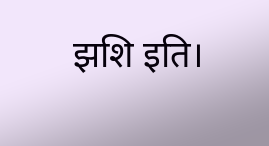झशि इति।